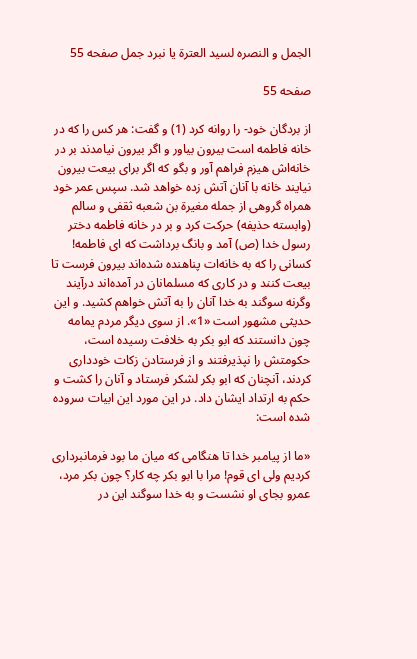الجمل و النصره لسید العترة یا نبرد جمل صفحه 55

صفحه 55

از بردگان خود- را روانه کرد (1) و گفت: هر کس را که در خانه فاطمه است بیرون بیاور و اگر بیرون نیامدند بر در خانه‌اش هیزم فراهم آور و بگو که اگر برای بیعت بیرون نیایند خانه با آنان آتش زده خواهد شد. سپس عمر خود همراه گروهی از جمله مغیرة بن شعبه ثقفی و سالم (وابسته حذیفه) حرکت کرد و بر در خانه فاطمه دختر رسول خدا (ص) آمد و بانگ برداشت که ای فاطمه! کسانی را که به خانه‌ات پناهنده شده‌اند بیرون فرست تا بیعت کنند و در کاری که مسلمانان در آمده‌اند درآیند وگرنه سوگند به خدا آنان را به آتش خواهم کشید. و این حدیثی مشهور است «1». از سوی دیگر مردم یمامه چون دانستند که ابو بکر به خلافت رسیده است، حکومتش را نپذیرفتند و از فرستادن زکات خودداری کردند، آنچنان که ابو بکر لشکر فرستاد و آنان را کشت و حکم به ارتداد ایشان داد. در این مورد این ابیات سروده شده است:

«ما از پیامبر خدا تا هنگامی که میان ما بود فرمانبرداری کردیم ولی ای قوم! مرا با ابو بکر چه کار؟ چون بکر مرد، عمرو بجای او نشست و به خدا سوگند این در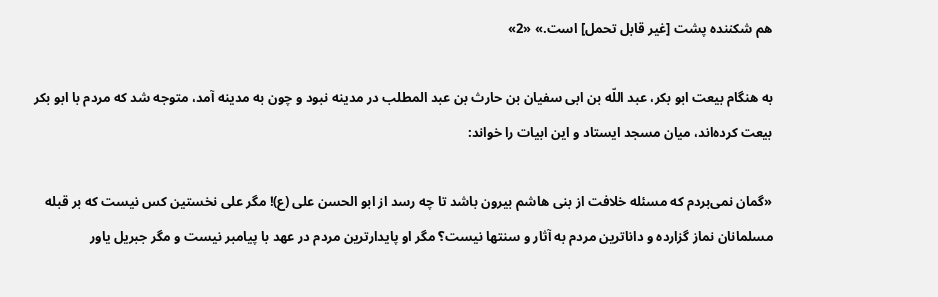هم شکننده پشت [غیر قابل تحمل] است.» «2»

به هنگام بیعت ابو بکر، عبد اللّه بن ابی سفیان بن حارث بن عبد المطلب در مدینه نبود و چون به مدینه آمد، متوجه شد که مردم با ابو بکر بیعت کرده‌اند، میان مسجد ایستاد و این ابیات را خواند:

«گمان نمی‌بردم که مسئله خلافت از بنی هاشم بیرون باشد تا چه رسد از ابو الحسن علی (ع)! مگر علی نخستین کس نیست که بر قبله مسلمانان نماز گزارده و داناترین مردم به آثار و سنتها نیست؟ مگر او پایدارترین مردم در عهد با پیامبر نیست و مگر جبریل یاور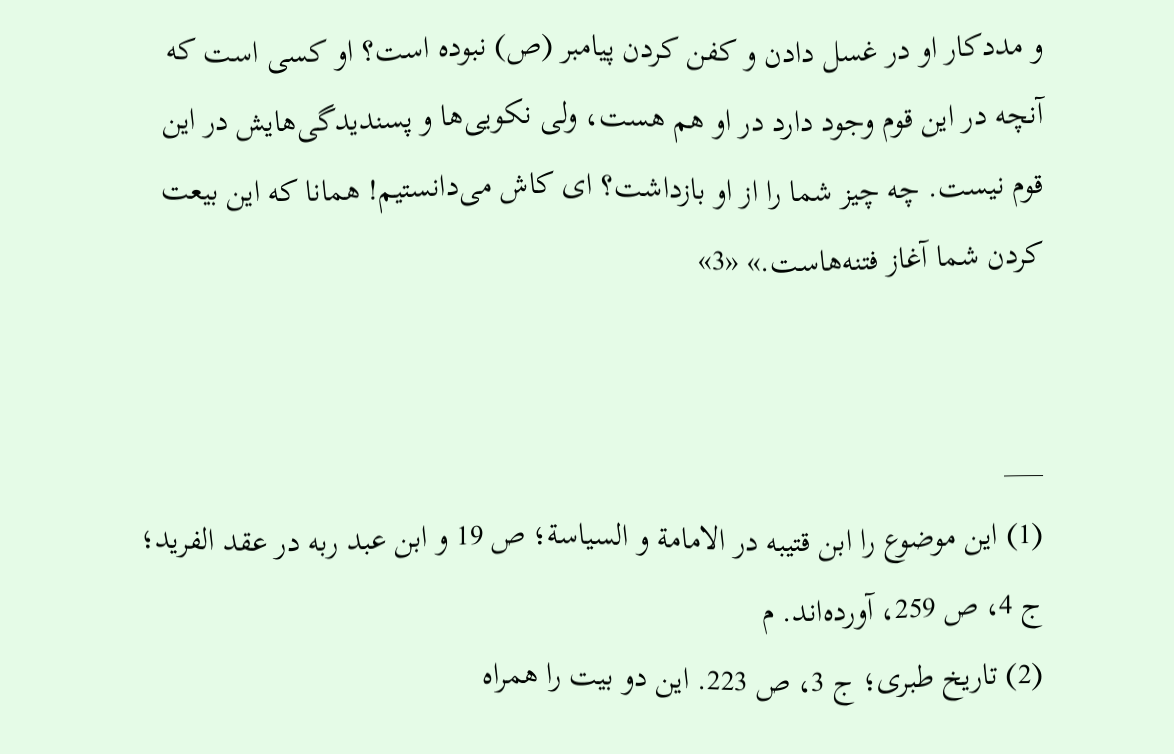و مددکار او در غسل دادن و کفن کردن پیامبر (ص) نبوده است؟ او کسی است که آنچه در این قوم وجود دارد در او هم هست، ولی نکویی‌ها و پسندیدگی‌هایش در این قوم نیست. چه چیز شما را از او بازداشت؟ ای کاش می‌دانستیم! همانا که این بیعت کردن شما آغاز فتنه‌هاست.» «3»


___
(1) این موضوع را ابن قتیبه در الامامة و السیاسة؛ ص 19 و ابن عبد ربه در عقد الفرید؛ ج 4، ص 259، آورده‌اند. م
(2) تاریخ طبری؛ ج 3، ص 223. این دو بیت را همراه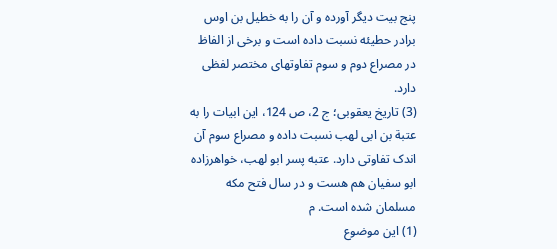پنج بیت دیگر آورده و آن را به خطیل بن اوس برادر حطیئه نسبت داده است و برخی از الفاظ در مصراع دوم و سوم تفاوتهای مختصر لفظی دارد.
(3) تاریخ یعقوبی؛ ج 2، ص 124، این ابیات را به عتبة بن ابی لهب نسبت داده و مصراع سوم آن اندک تفاوتی دارد. عتبه پسر ابو لهب، خواهرزاده ابو سفیان هم هست و در سال فتح مکه مسلمان شده است. م
(1) این موضوع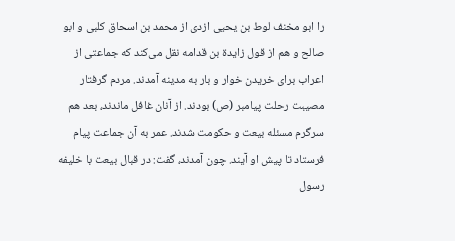را ابو مخنف لوط بن یحیی ازدی از محمد بن اسحاق کلبی و ابو صالح و هم از قول زایدة بن قدامه نقل می‌کند که جماعتی از اعراب برای خریدن خوار و بار به مدینه آمدند. مردم گرفتار مصیبت رحلت پیامبر (ص) بودند. از آنان غافل ماندند، بعد هم سرگرم مسئله بیعت و حکومت شدند. عمر به آن جماعت پیام فرستاد تا پیش او آیند. چون آمدند، گفت: در قبال بیعت با خلیفه رسول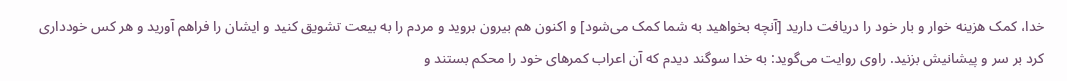خدا، کمک هزینه خوار و بار خود را دریافت دارید [آنچه بخواهید به شما کمک می‌شود] و اکنون هم بیرون بروید و مردم را به بیعت تشویق کنید و ایشان را فراهم آورید و هر کس خودداری کرد بر سر و پیشانیش بزنید. راوی روایت می‌گوید: به خدا سوگند دیدم که آن اعراب کمرهای خود را محکم بستند و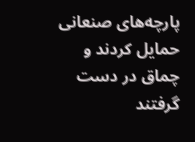پارچه‌های صنعانی حمایل کردند و چماق در دست گرفتند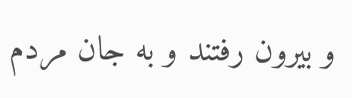و بیرون رفتند و به جان مردم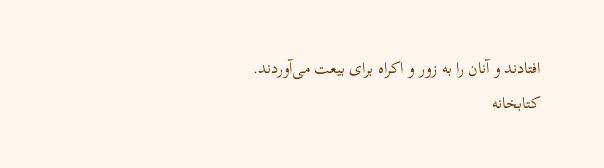افتادند و آنان را به زور و اکراه برای بیعت می‌آوردند.
کتابخانه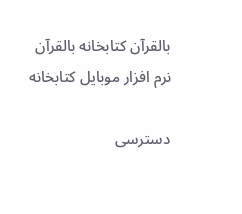بالقرآن کتابخانه بالقرآن
نرم افزار موبایل کتابخانه

دسترسی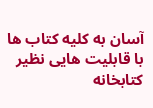آسان به کلیه کتاب ها با قابلیت هایی نظیر کتابخانه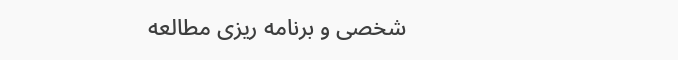شخصی و برنامه ریزی مطالعه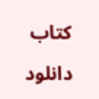کتاب

دانلود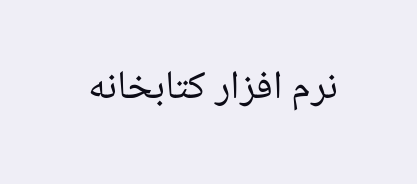نرم افزار کتابخانه